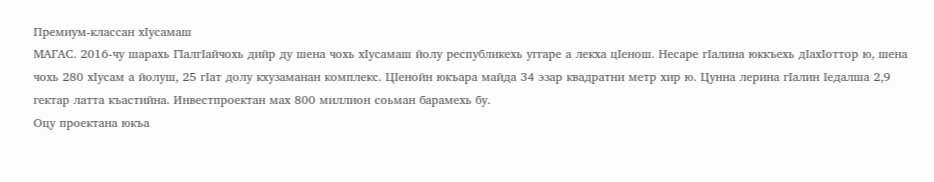Премиум-классан хIусамаш
МАГАС. 2016-чу шарахь ГIалгIайчохь дийр ду шена чохь хIусамаш йолу республикехь уггаре а лекха цIенош. Несаре гIалина юккъехь дIахIоттор ю, шена чохь 280 хIусам а йолуш, 25 гIат долу кхузаманан комплекс. ЦIенойн юкъара майда 34 эзар квадратни метр хир ю. Цунна лерина гIалин Iедалша 2,9 гектар латта къастийна. Инвестпроектан мах 800 миллион соьман барамехь бу.
Оцу проектана юкъа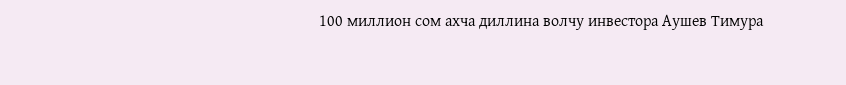100 миллион сом ахча диллина волчу инвестора Аушев Тимура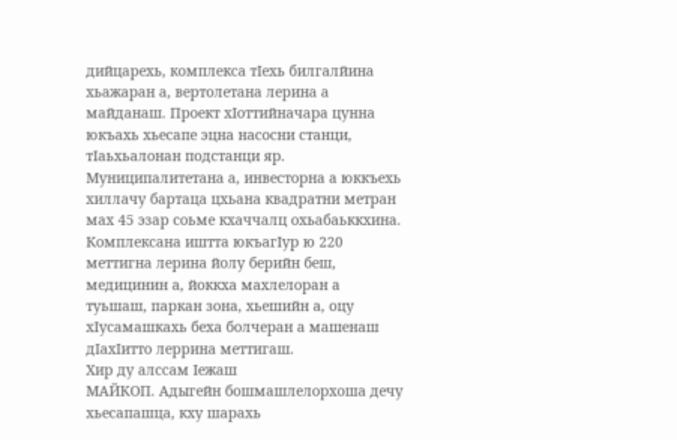дийцарехь, комплекса тIехь билгалйина хьажаран а, вертолетана лерина а майданаш. Проект хIоттийначара цунна юкъахь хьесапе эцна насосни станци, тIаьхьалонан подстанци яр. Муниципалитетана а, инвесторна а юккъехь хиллачу бартаца цхьана квадратни метран мах 45 эзар соьме кхаччалц охьабаьккхина. Комплексана иштта юкъагIур ю 220 меттигна лерина йолу берийн беш, медицинин а, йоккха махлелоран а туьшаш, паркан зона, хьешийн а, оцу хIусамашкахь беха болчеран а машенаш дIахIитто леррина меттигаш.
Хир ду алссам Iежаш
МАЙКОП. Адыгейн бошмашлелорхоша дечу хьесапашца, кху шарахь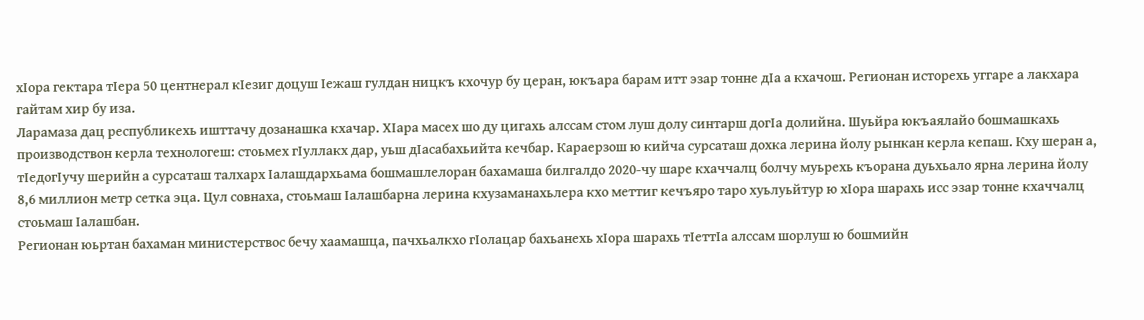хIора гектара тIера 50 центнерал кIезиг доцуш Iежаш гулдан ницкъ кхочур бу церан, юкъара барам итт эзар тонне дIа а кхачош. Регионан исторехь уггаре а лакхара гайтам хир бу иза.
Ларамаза дац республикехь ишттачу дозанашка кхачар. ХIара масех шо ду цигахь алссам стом луш долу синтарш догIа долийна. Шуьйра юкъаялайо бошмашкахь производствон керла технологеш: стоьмех гIуллакх дар, уьш дIасабахьийта кечбар. Караерзош ю кийча сурсаташ дохка лерина йолу рынкан керла кепаш. Кху шеран а, тIедогIучу шерийн а сурсаташ талхарх Iалашдархьама бошмашлелоран бахамаша билгалдо 2020-чу шаре кхаччалц болчу муьрехь къорана дуьхьало ярна лерина йолу 8,6 миллион метр сетка эца. Цул совнаха, стоьмаш Iалашбарна лерина кхузаманахьлера кхо меттиг кечъяро таро хуьлуьйтур ю хIора шарахь исс эзар тонне кхаччалц стоьмаш Iалашбан.
Регионан юьртан бахаман министерствос бечу хаамашца, пачхьалкхо гIолацар бахьанехь хIора шарахь тIеттIа алссам шорлуш ю бошмийн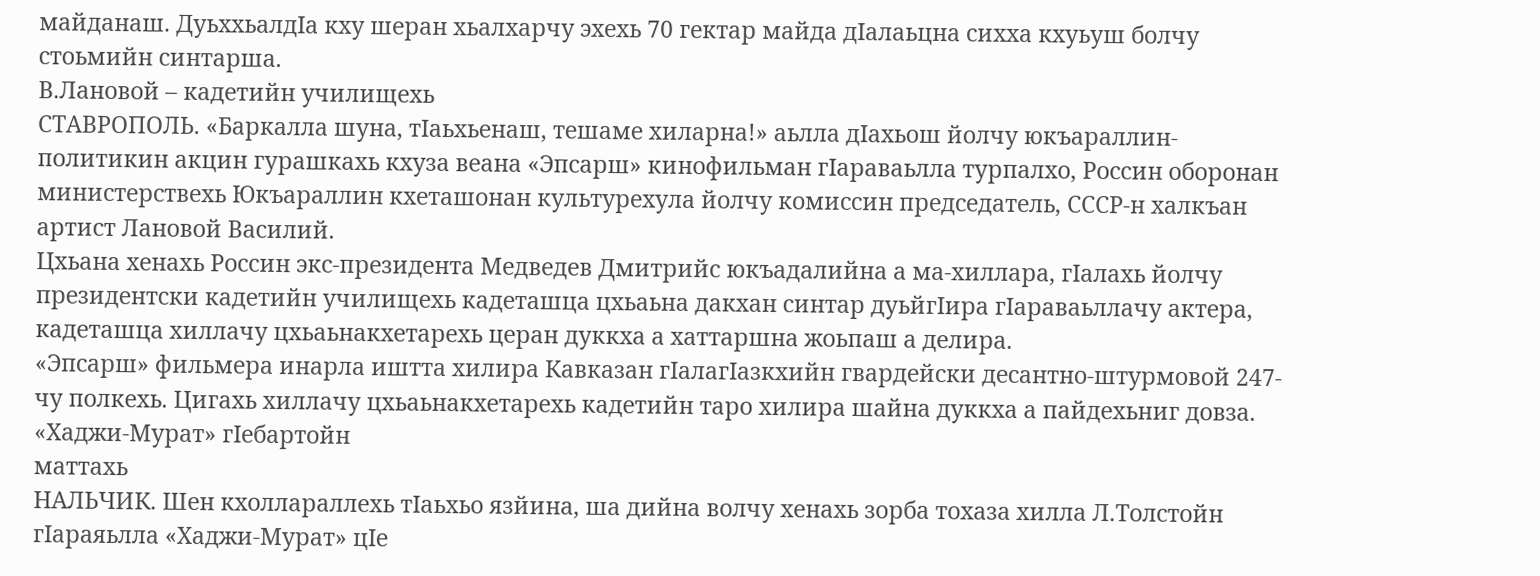майданаш. ДуьххьалдIа кху шеран хьалхарчу эхехь 70 гектар майда дIалаьцна сихха кхуьуш болчу стоьмийн синтарша.
В.Лановой – кадетийн училищехь
СТАВРОПОЛЬ. «Баркалла шуна, тIаьхьенаш, тешаме хиларна!» аьлла дIахьош йолчу юкъараллин-политикин акцин гурашкахь кхуза веана «Эпсарш» кинофильман гIараваьлла турпалхо, Россин оборонан министерствехь Юкъараллин кхеташонан культурехула йолчу комиссин председатель, СССР-н халкъан артист Лановой Василий.
Цхьана хенахь Россин экс-президента Медведев Дмитрийс юкъадалийна а ма-хиллара, гIалахь йолчу президентски кадетийн училищехь кадеташца цхьаьна дакхан синтар дуьйгIира гIараваьллачу актера, кадеташца хиллачу цхьаьнакхетарехь церан дуккха а хаттаршна жоьпаш а делира.
«Эпсарш» фильмера инарла иштта хилира Кавказан гIалагIазкхийн гвардейски десантно-штурмовой 247-чу полкехь. Цигахь хиллачу цхьаьнакхетарехь кадетийн таро хилира шайна дуккха а пайдехьниг довза.
«Хаджи-Мурат» гIебартойн
маттахь
НАЛЬЧИК. Шен кхоллараллехь тIаьхьо язйина, ша дийна волчу хенахь зорба тохаза хилла Л.Толстойн гIараяьлла «Хаджи-Мурат» цIе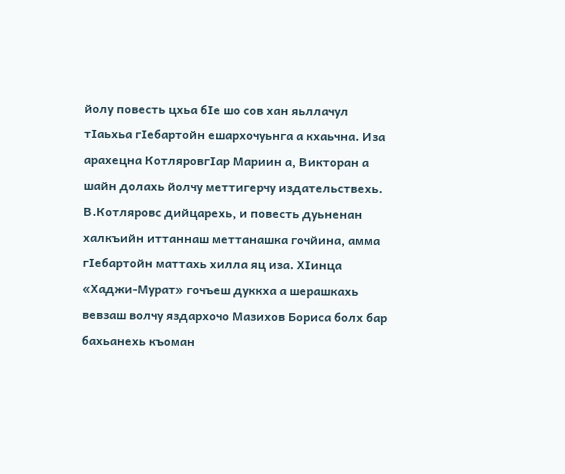йолу повесть цхьа бIе шо сов хан яьллачул тIаьхьа гIебартойн ешархочуьнга а кхаьчна. Иза арахецна КотляровгIар Мариин а, Викторан а шайн долахь йолчу меттигерчу издательствехь.
В.Котляровс дийцарехь, и повесть дуьненан халкъийн иттаннаш меттанашка гочйина, амма гIебартойн маттахь хилла яц иза. ХIинца «Хаджи-Мурат» гочъеш дуккха а шерашкахь вевзаш волчу яздархочо Мазихов Бориса болх бар бахьанехь къоман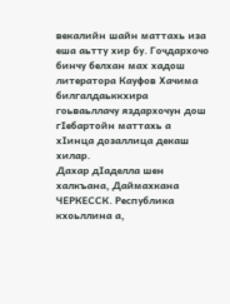векалийн шайн маттахь иза еша аьтту хир бу. Гочдархочо бинчу белхан мах хадош литератора Кауфов Хачима билгалдаьккхира гоьваьллачу яздархочун дош гIебартойн маттахь а хIинца дозаллица декаш хилар.
Дахар дIаделла шен халкъана, Даймахкана
ЧЕРКЕССК. Республика кхоьллина а,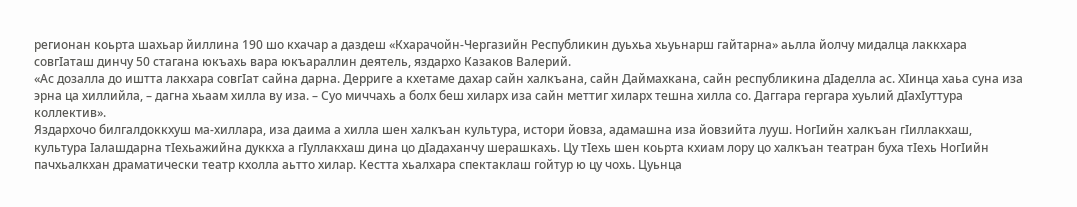регионан коьрта шахьар йиллина 190 шо кхачар а даздеш «Кхарачойн-Чергазийн Республикин дуьхьа хьуьнарш гайтарна» аьлла йолчу мидалца лаккхара совгIаташ динчу 50 стагана юкъахь вара юкъараллин деятель, яздархо Казаков Валерий.
«Ас дозалла до иштта лакхара совгIат сайна дарна. Дерриге а кхетаме дахар сайн халкъана, сайн Даймахкана, сайн республикина дIаделла ас. ХIинца хаьа суна иза эрна ца хиллийла, – дагна хьаам хилла ву иза. – Суо миччахь а болх беш хиларх иза сайн меттиг хиларх тешна хилла со. Даггара гергара хуьлий дIахIуттура коллектив».
Яздархочо билгалдоккхуш ма-хиллара, иза даима а хилла шен халкъан культура, истори йовза, адамашна иза йовзийта лууш. НогIийн халкъан гIиллакхаш, культура Iалашдарна тIехьажийна дуккха а гIуллакхаш дина цо дIадаханчу шерашкахь. Цу тIехь шен коьрта кхиам лору цо халкъан театран буха тIехь НогIийн пачхьалкхан драматически театр кхолла аьтто хилар. Кестта хьалхара спектаклаш гойтур ю цу чохь. Цуьнца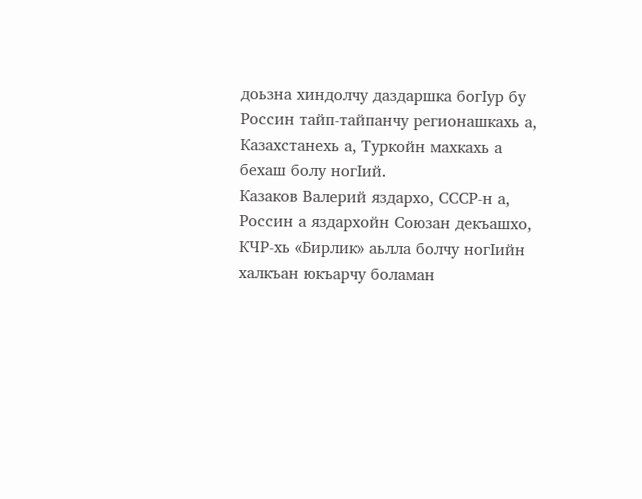доьзна хиндолчу даздаршка богIур бу Россин тайп-тайпанчу регионашкахь а, Казахстанехь а, Туркойн махкахь а бехаш болу ногIий.
Казаков Валерий яздархо, СССР-н а, Россин а яздархойн Союзан декъашхо, КЧР-хь «Бирлик» аьлла болчу ногIийн халкъан юкъарчу боламан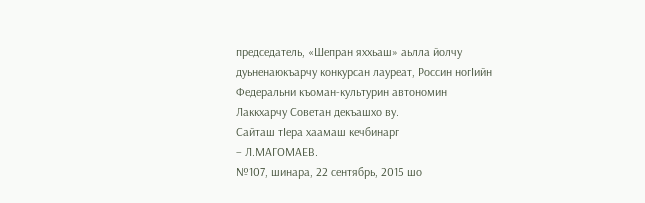председатель, «Шепран яххьаш» аьлла йолчу дуьненаюкъарчу конкурсан лауреат, Россин ногIийн Федеральни къоман-культурин автономин Лаккхарчу Советан декъашхо ву.
Сайташ тIера хаамаш кечбинарг
– Л.МАГОМАЕВ.
№107, шинара, 22 сентябрь, 2015 шо